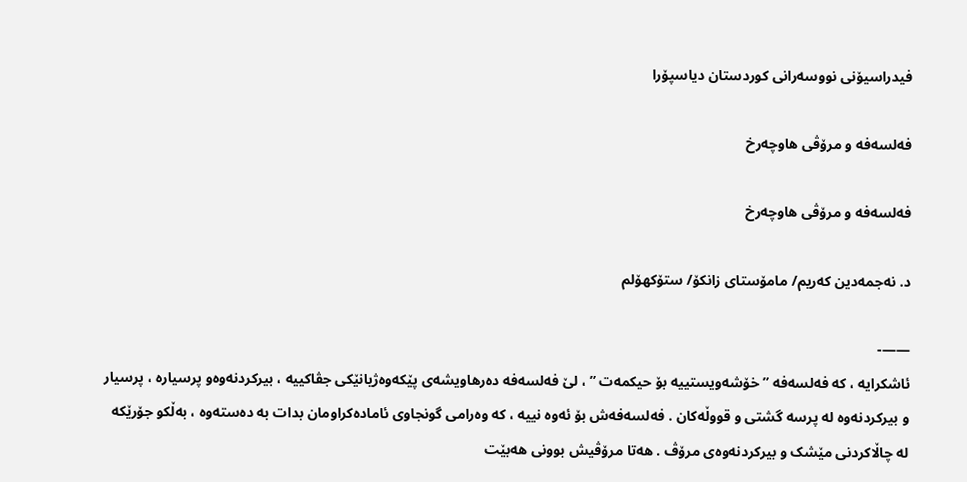فیدراسیۆنی نووسەرانی کوردستان دیاسپۆرا

فەلسەفە و مرۆڤی هاوچەرخ

فەلسەفە و مرۆڤی هاوچەرخ

د. نەجمەدین کەریم/ مامۆستای زانکۆ/ ستۆکهۆلم

——-
ئاشکرایە ، کە فەلسەفە ” خۆشەویستییە بۆ حیکمەت ” ، لێ فەلسەفە دەرهاویشەی پێکەوەژیانێکی جڤاکییە ، بیرکردنەوەو پرسیارە ، پرسیار و بیرکردنەوە لە پرسە گشتی و قووڵەکان . فەلسەفەش بۆ ئەوە نییە ، کە وەرامی گونجاوی ئامادەکراومان بدات بە دەستەوە ، بەڵکو جۆرێکە لە چاڵاکردنی مێشک و بیرکردنەوەی مرۆڤ . هەتا مرۆڤیش بوونی هەبێت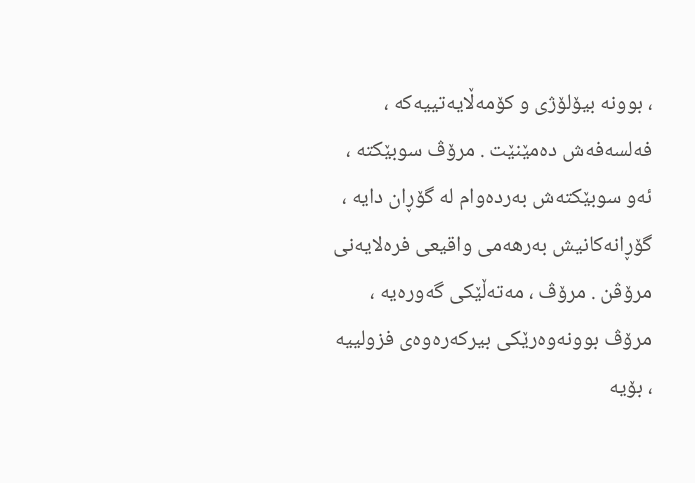، بوونە بیۆلۆژی و کۆمەڵایەتییەکە ، فەلسەفەش دەمێنێت . مرۆڤ سوبێکتە ، ئەو سوبێکتەش بەردەوام لە گۆڕان دایە ، گۆڕانەکانیش بەرهەمی واقیعی فرەلایەنی مرۆڤن . مرۆڤ ، مەتەڵێکی گەورەیە ، مرۆڤ بوونەوەرێکی بیرکەرەوەی فزولییە ، بۆیە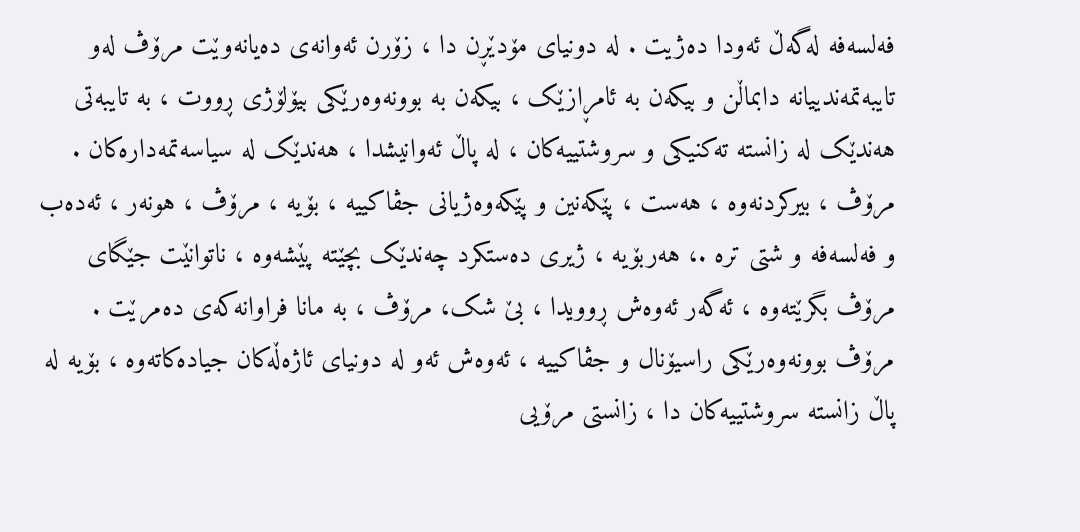فەلسەفە لەگەڵ ئەودا دەژیت . لە دونیای مۆدێڕن دا ، زۆرن ئەوانەی دەیانەوێت مرۆڤ لەو تایبەتمەندییانە دابماڵن و بیکەن بە ئامڕازێک ، بیکەن بە بوونەوەرێکی بیۆلۆژی ڕووت ، بە تایبەتی هەندێک لە زانستە تەکنیکی و سروشتییەکان ، لە پاڵ ئەوانیشدا ، هەندێک لە سیاسەتمەدارەکان . مرۆڤ ، بیرکردنەوە ، هەست ، پێکەنین و پێکەوەژیانی جڤاکییە ، بۆیە ، مرۆڤ ، هونەر ، ئەدەب و فەلسەفە و شتی ترە .، هەربۆیە ، ژیری دەستکرد چەندێک بچێتە پێشەوە ، ناتوانێت جێگای مرۆڤ بگرێتەوە ، ئەگەر ئەوەش ڕوویدا ، بێ شک، مرۆڤ ، بە مانا فراوانەکەی دەمرێت . مرۆڤ بوونەوەرێکی راسیۆنال و جڤاکییە ، ئەوەش ئەو لە دونیای ئاژەڵەکان جیادەکاتەوە ، بۆیە لە پاڵ زانستە سروشتییەکان دا ، زانستی مرۆیی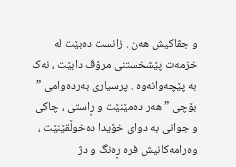و جڤاکیش هەن . زانست دەبێت لە خزمەت پێشخستنی مرۆڤ دابێت ، نەک بە پێچەوانەوە . پرسیاری بەردەوامی ” بۆچی ” هەر دەمێنێت و ڕاستی ، چاکی و جوانی بە دوای خۆیدا دەخوڵقێنێت ، وەرامەکانیش فرە ڕەنگ و دژ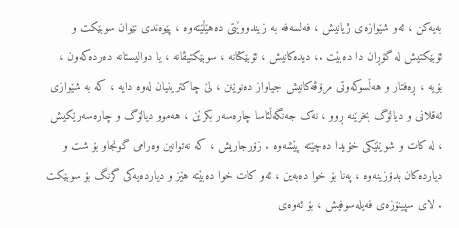بەیەکن ، ئەو شێوازەی ژیانیش ، فەلسەفە بە زیندووێتی دەهێڵێتەوە ، پێوەندی نێوان سوبێکت و ئۆبێکتیش لە گۆڕان دا دەبێت .، دیدەکانیش ، ئۆبێکتانە ، سوبێکتیڤانە ، یا دوالیستانە دەردەکەون ، بۆیە ، ڕەفتار و هەڵسوکەوتی مرۆڤەکانیش جیاواز دەنوێنن ، لێ چاکترینیان لەوە دایە ، کە بە شێوازی ئەقلانی و دیالۆگ بخرێنە ڕوو ، نەک جەنگەڵئاسا چارەسەر بکرێن ، هەموو دیالۆگ و چارەسەرێکیش ، لە کات و شوێنێکی خۆیدا دەچێتە پێشەوە . زۆرجاریش ، کە نەتوانین وەرامی گونجاو بۆ شت و دیاردەکان بدۆزینەوە ، پەنا بۆ خوا دەبەین ، ئەو کات خوا دەبێتە هێز و دیاردەیەکی گرنگ بۆ سوبێکت . لای سپینۆزەی فەیلەسوفیش ، بۆ ئەوەی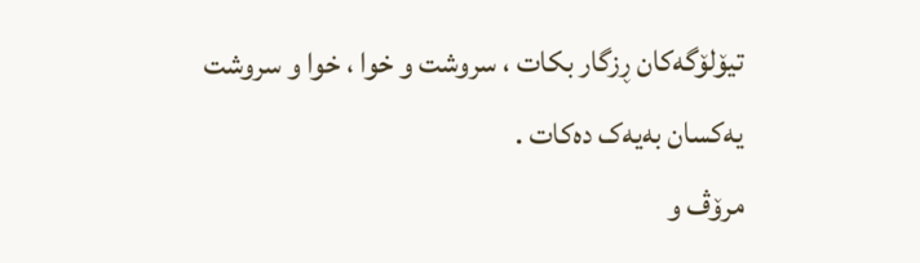تیۆلۆگەکان ڕزگار بکات ، سروشت و خوا ، خوا و سروشت یەکسان بەیەک دەکات .
مرۆڤ و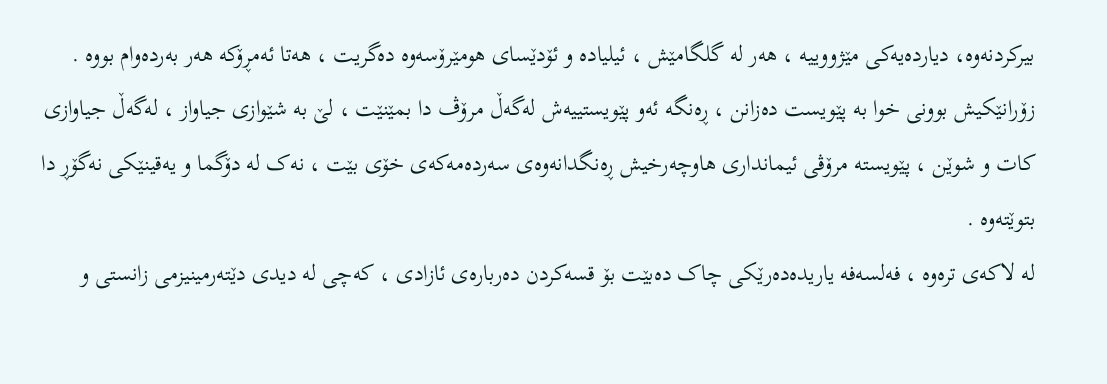بیرکردنەوە، دیاردەیەکی مێژووییە ، هەر لە گلگامێش ، ئیلیادە و ئۆدێسای هومێرۆسەوە دەگریت ، هەتا ئەمڕۆکە هەر بەردەوام بووە . زۆرانێکیش بوونی خوا بە پێویست دەزانن ، ڕەنگە ئەو پێویستییەش لەگەڵ مرۆڤ دا بمێنێت ، لێ بە شێوازی جیاواز ، لەگەڵ جیاوازی کات و شوێن ، پێویستە مرۆڤی ئیمانداری هاوچەرخیش ڕەنگدانەوەی سەردەمەکەی خۆی بێت ، نەک لە دۆگما و یەقینێکی نەگۆڕ دا بتوێتەوە .
لە لاکەی ترەوە ، فەلسەفە یاریدەدەرێکی چاک دەبێت بۆ قسەکردن دەربارەی ئازادی ، کەچی لە دیدی دێتەرمینیزمی زانستی و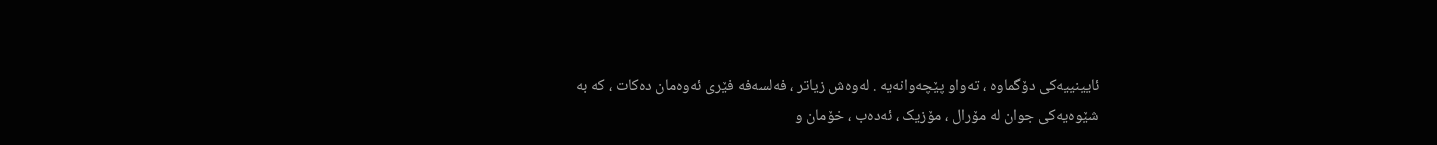ئایینییەکی دۆگماوە ، تەواو پێچەوانەیە . لەوەش زیاتر ، فەلسەفە فێری ئەوەمان دەکات ، کە بە شێوەیەکی جوان لە مۆرال ، مۆزیک ، ئەدەب ، خۆمان و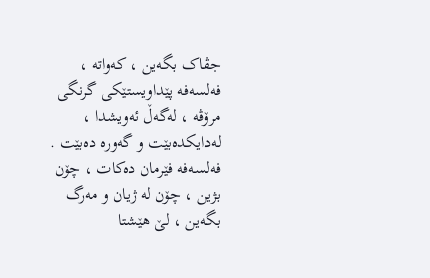جڤاک بگەین ، کەواتە ، فەلسەفە پێداویستێکی گرنگی مرۆڤە ، لەگەڵ ئەویشدا ، لەدایکدەبێت و گەورە دەبێت . فەلسەفە فێرمان دەکات ، چۆن بژین ، چۆن لە ژیان و مەرگ بگەین ، لێ هێشتا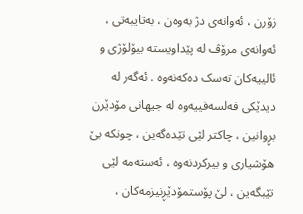زۆرن ، ئەوانەی دژ بەوەن ، بەتایبەتی ، ئەوانەی مرۆڤ لە پێداویستە بیۆلۆژی و ئالییەکان تەسک دەکەنەوە . ئەگەر لە دیدێکی فەلسەفییەوە لە جیهانی مۆدێرن بڕوانین ، چاکتر لێی تێدەگەین ، چونکە بێ هۆشیاری و بیرکردنەوە ، ئەستەمە لێی تێبگەین ، لێ پۆستمۆدێڕنیزمەکان ،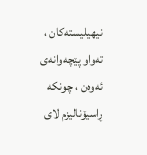نیهیلیستەکان ، تەواو پێچەوانەی ئەوەن ، چونکە ڕاسیۆنالیزم لای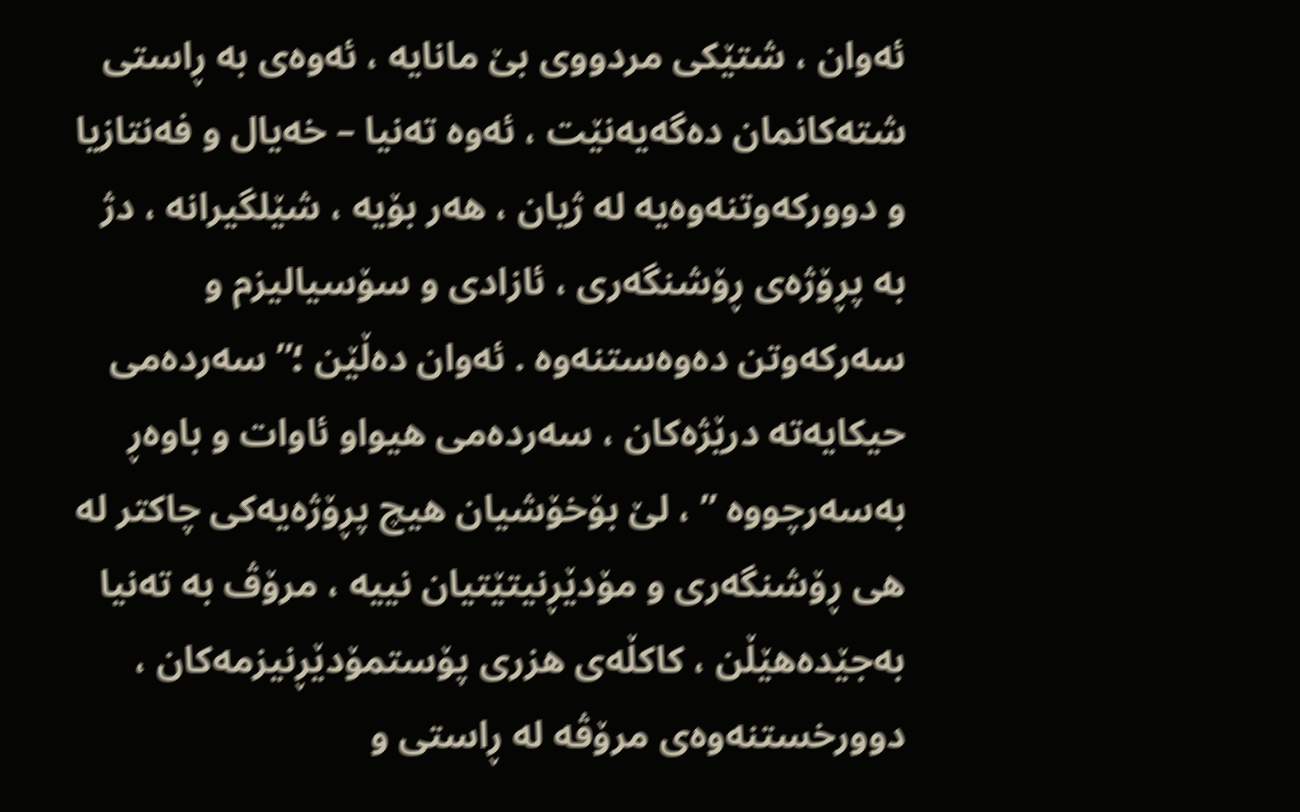ئەوان ، شتێکی مردووی بێ مانایە ، ئەوەی بە ڕاستی شتەکانمان دەگەیەنێت ، ئەوە تەنیا – خەیال و فەنتازیا و دوورکەوتنەوەیە لە ژیان ، هەر بۆیە ، شێلگیرانە ، دژ بە پڕۆژەی ڕۆشنگەری ، ئازادی و سۆسیالیزم و سەرکەوتن دەوەستنەوە . ئەوان دەڵێن ؛” سەردەمی حیکایەتە درێژەکان ، سەردەمی هیواو ئاوات و باوەڕ بەسەرچووە ” ، لێ بۆخۆشیان هیچ پڕۆژەیەکی چاکتر لە هی ڕۆشنگەری و مۆدێڕنیتێتیان نییە ، مرۆڤ بە تەنیا بەجێدەهێڵن ، کاکڵەی هزری پۆستمۆدێڕنیزمەکان ، دوورخستنەوەی مرۆڤە لە ڕاستی و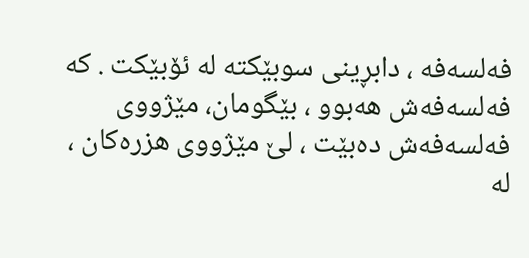فەلسەفە ، دابڕینی سوبێکتە لە ئۆبێکت . کە فەلسەفەش هەبوو ، بێگومان، مێژووی فەلسەفەش دەبێت ، لێ مێژووی هزرەکان ، لە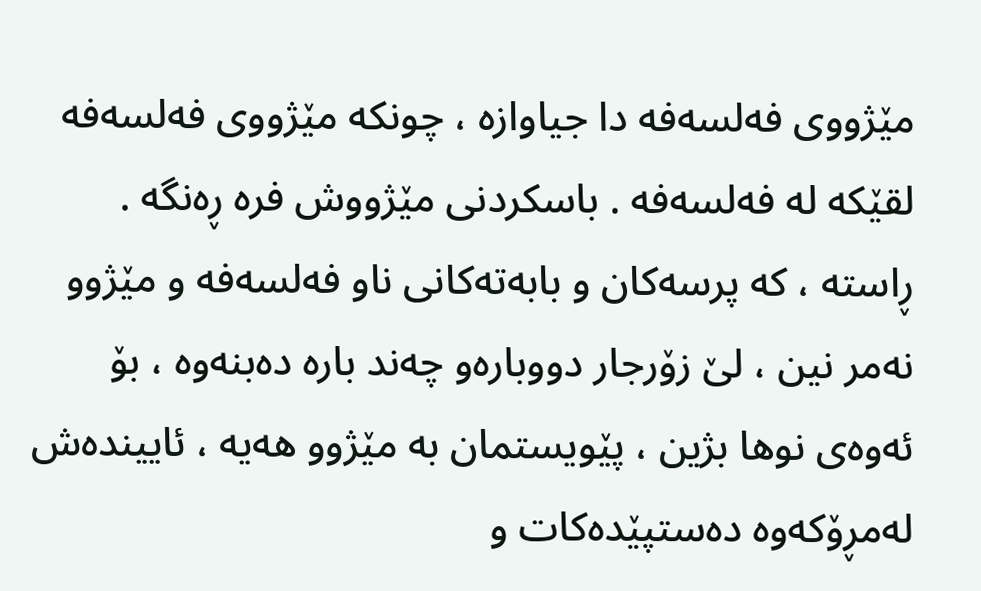مێژووی فەلسەفە دا جیاوازە ، چونکە مێژووی فەلسەفە لقێکە لە فەلسەفە . باسکردنی مێژووش فرە ڕەنگە . ڕاستە ، کە پرسەکان و بابەتەکانی ناو فەلسەفە و مێژوو نەمر نین ، لێ زۆرجار دووبارەو چەند بارە دەبنەوە ، بۆ ئەوەی نوها بژین ، پێویستمان بە مێژوو هەیە ، ئاییندەش لەمڕۆکەوە دەستپێدەکات و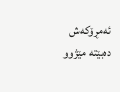ئەمڕۆکەش دەبێتە مێژوو